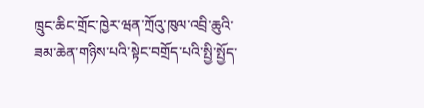ཁྲུང་ཆིང་གྲོང་ཁྱེར་ཝན་ཀྲོའུ་ཁུལ་འབྲི་ཆུའི་ཟམ་ཆེན་གཉིས་པའི་སྟེང་བགྲོད་པའི་སྤྱི་སྤྱོད་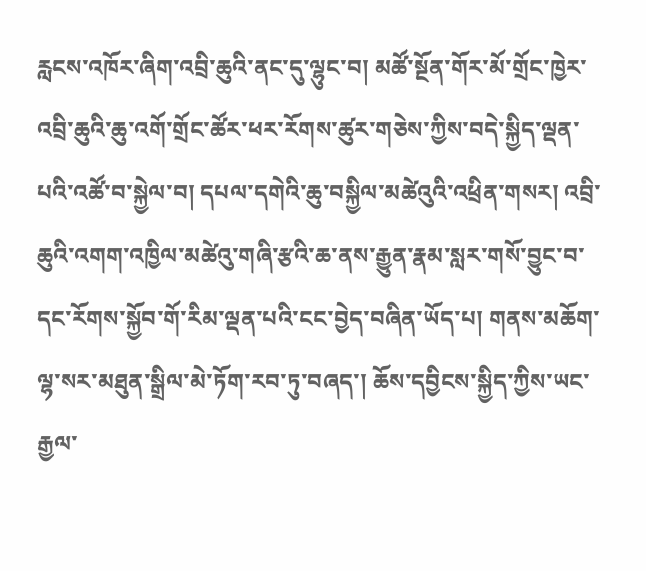རླངས་འཁོར་ཞིག་འབྲི་ཆུའི་ནང་དུ་ལྷུང་བ། མཚོ་སྔོན་གོར་མོ་གྲོང་ཁྱེར་འབྲི་ཆུའི་ཆུ་འགོ་གྲོང་ཚོར་ཕར་རོགས་ཚུར་གཅེས་ཀྱིས་བདེ་སྐྱིད་ལྡན་པའི་འཚོ་བ་སྐྱེལ་བ། དཔལ་དགེའི་ཆུ་བསྐྱིལ་མཚེའུའི་འཕྲིན་གསར། འབྲི་ཆུའི་འགག་འཁྱིལ་མཚེའུ་གཞི་རྩའི་ཆ་ནས་རྒྱུན་རྣམ་སླར་གསོ་བྱུང་བ་དང་རོགས་སྐྱོབ་གོ་རིམ་ལྡན་པའི་ངང་བྱེད་བཞིན་ཡོད་པ། གནས་མཆོག་ལྷ་སར་མཐུན་སྒྲིལ་མེ་ཏོག་རབ་ཏུ་བཞད་། ཆོས་དབྱིངས་སྐྱིད་ཀྱིས་ཡང་རྒྱལ་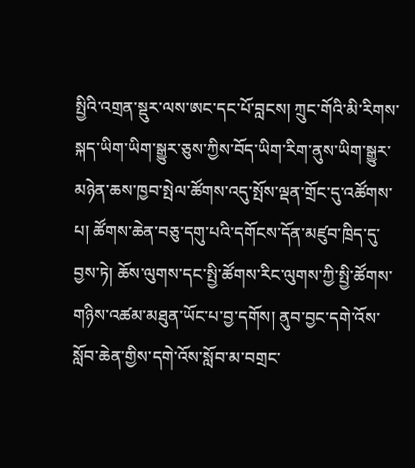སྤྱིའི་འགྲན་སྡུར་ལས་ཨང་དང་པོ་བླངས། ཀྲུང་གོའི་མི་རིགས་སྐད་ཡིག་ཡིག་སྒྱུར་ཅུས་ཀྱིས་བོད་ཡིག་རིག་ནུས་ཡིག་སྒྱུར་མཉེན་ཆས་ཁྱབ་སྤེལ་ཚོགས་འདུ་སྤོས་ལྡན་གྲོང་དུ་འཚོགས་པ། ཚོགས་ཆེན་བཅུ་དགུ་པའི་དགོངས་དོན་མཛུབ་ཁྲིད་དུ་བྱས་ཏེ། ཆོས་ལུགས་དང་སྤྱི་ཚོགས་རིང་ལུགས་ཀྱི་སྤྱི་ཚོགས་གཉིས་འཚམ་མཐུན་ཡོང་པ་བྱ་དགོས། ནུབ་བྱང་དགེ་འོས་སློབ་ཆེན་གྱིས་དགེ་འོས་སློབ་མ་བགྲང་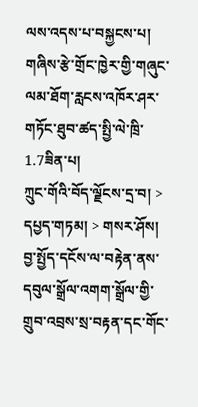ལས་འདས་པ་བསྐྱངས་པ། གཞིས་རྩེ་གྲོང་ཁྱེར་གྱི་གཞུང་ལམ་ཐོག་རླངས་འཁོར་ཤར་གཏོང་ཐུབ་ཚད་སྤྱི་ལེ་ཁྲི་1.7ཟིན་པ།
ཀྲུང་གོའི་བོད་ལྗོངས་དྲ་བ། > དཔྱད་གཏམ། > གསར་ཤོས།
བྱ་སྤྱོད་དངོས་ལ་བརྟེན་ནས་དབུལ་སྒྲོལ་འགག་སྒྲོལ་གྱི་གྲུབ་འབྲས་སྲ་བརྟན་དང་གོང་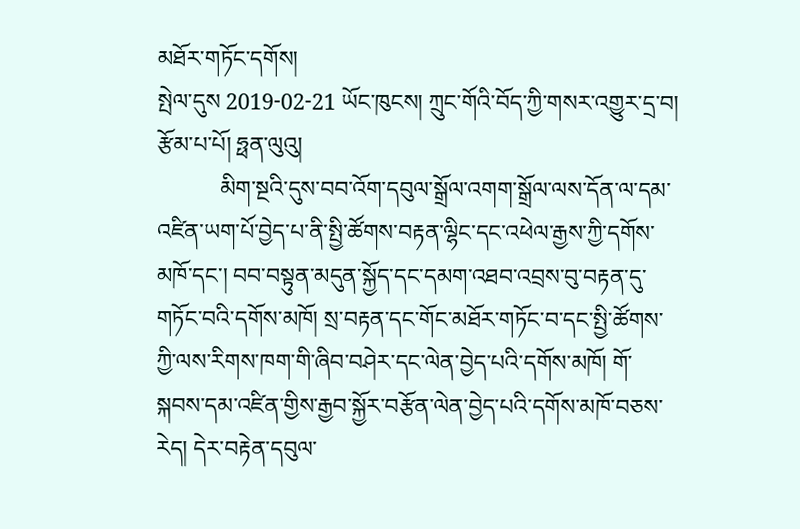མཐོར་གཏོང་དགོས།
སྤེལ་དུས 2019-02-21 ཡོང་ཁུངས། ཀྲུང་གོའི་བོད་ཀྱི་གསར་འགྱུར་དྲ་བ། རྩོམ་པ་པོ། ཧྥན་ལུའུ།
           མིག་སྔའི་དུས་བབ་འོག་དབུལ་སྒྲོལ་འགག་སྒྲོལ་ལས་དོན་ལ་དམ་འཛིན་ཡག་པོ་བྱེད་པ་ནི་སྤྱི་ཚོགས་བརྟན་ལྷིང་དང་འཕེལ་རྒྱས་ཀྱི་དགོས་མཁོ་དང་། བབ་བསྟུན་མདུན་སྐྱོད་དང་དམག་འཐབ་འབྲས་བུ་བརྟན་དུ་གཏོང་བའི་དགོས་མཁོ། སྲ་བརྟན་དང་གོང་མཐོར་གཏོང་བ་དང་སྤྱི་ཚོགས་ཀྱི་ལས་རིགས་ཁག་གི་ཞིབ་བཤེར་དང་ལེན་བྱེད་པའི་དགོས་མཁོ། གོ་སྐབས་དམ་འཛིན་གྱིས་རྒྱབ་སྐྱོར་བརྩོན་ལེན་བྱེད་པའི་དགོས་མཁོ་བཅས་རེད། དེར་བརྟེན་དབུལ་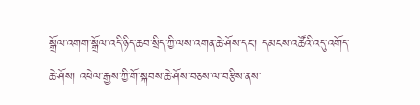སྒྲོལ་འགག་སྒྲོལ་འདི་ཉིད་ཆབ་སྲིད་ཀྱི་ལས་འགན་ཆེ་ཤོས་དང་། དམངས་འཚོའི་འདུ་འགོད་ཆེ་ཤོས། འཕེལ་རྒྱས་ཀྱི་གོ་སྐབས་ཆེ་ཤོས་བཅས་ལ་བརྩིས་ནས་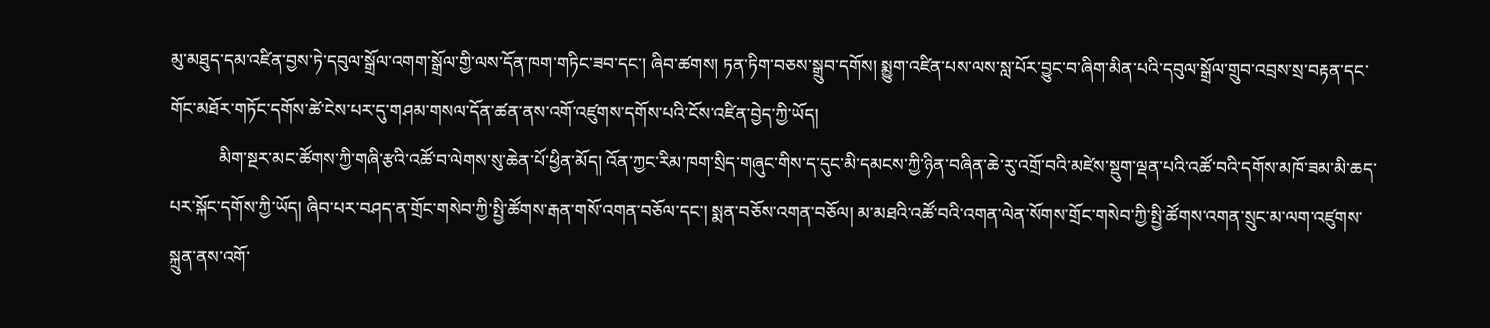མུ་མཐུད་དམ་འཛིན་བྱས་ཏེ་དབུལ་སྒྲོལ་འགག་སྒྲོལ་གྱི་ལས་དོན་ཁག་གཏིང་ཟབ་དང་། ཞིབ་ཚགས། ཏན་ཏིག་བཅས་སྒྲུབ་དགོས། སྨྱུག་འཛིན་པས་ལས་སླ་པོར་བྱུང་བ་ཞིག་མིན་པའི་དབུལ་སྒྲོལ་གྲུབ་འབྲས་སྲ་བརྟན་དང་གོང་མཐོར་གཏོང་དགོས་ཚེ་ངེས་པར་དུ་གཤམ་གསལ་དོན་ཚན་ནས་འགོ་འཛུགས་དགོས་པའི་ངོས་འཛིན་བྱེད་ཀྱི་ཡོད།
           མིག་སྔར་མང་ཚོགས་ཀྱི་གཞི་རྩའི་འཚོ་བ་ལེགས་སུ་ཆེན་པོ་ཕྱིན་མོད། འོན་ཀྱང་རིམ་ཁག་སྲིད་གཞུང་གིས་ད་དུང་མི་དམངས་ཀྱི་ཉིན་བཞིན་ཆེ་རུ་འགྲོ་བའི་མཛེས་སྡུག་ལྡན་པའི་འཚོ་བའི་དགོས་མཁོ་ཟམ་མི་ཆད་པར་སྐོང་དགོས་ཀྱི་ཡོད། ཞིབ་པར་བཤད་ན་གྲོང་གསེབ་ཀྱི་སྤྱི་ཚོགས་རྒན་གསོ་འགན་བཅོལ་དང་། སྨན་བཅོས་འགན་བཅོལ། མ་མཐའི་འཚོ་བའི་འགན་ལེན་སོགས་གྲོང་གསེབ་ཀྱི་སྤྱི་ཚོགས་འགན་སྲུང་མ་ལག་འཛུགས་སྐྲུན་ནས་འགོ་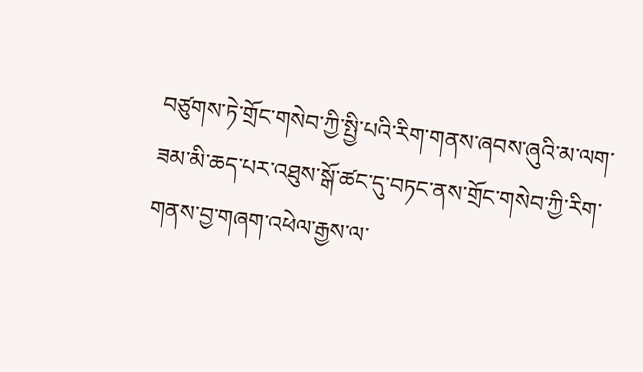བཙུགས་ཏེ་གྲོང་གསེབ་ཀྱི་སྤྱི་པའི་རིག་གནས་ཞབས་ཞུའི་མ་ལག་ཟམ་མི་ཆད་པར་འཐུས་སྒོ་ཚང་དུ་བཏང་ནས་གྲོང་གསེབ་ཀྱི་རིག་གནས་བྱ་གཞག་འཕེལ་རྒྱས་ལ་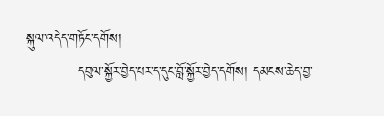སྐུལ་འདེད་གཏོང་དགོས།
           དབུལ་སྐྱོར་བྱེད་པར་ད་དུང་བློ་སྐྱོར་བྱེད་དགོས། དམངས་ཆེད་བྱ་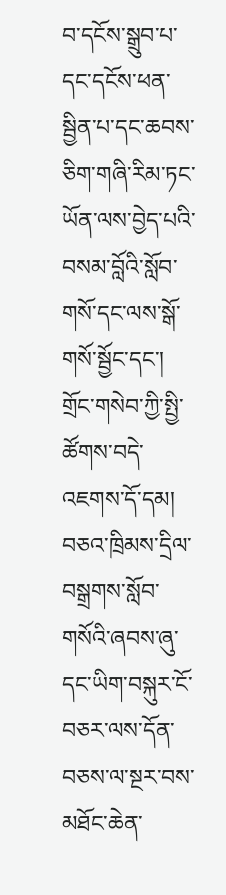བ་དངོས་སྒྲུབ་པ་དང་དངོས་ཕན་སྦྱིན་པ་དང་ཆབས་ཅིག་གཞི་རིམ་ཏང་ཡོན་ལས་བྱེད་པའི་བསམ་བློའི་སློབ་གསོ་དང་ལས་སྒོ་གསོ་སྦྱོང་དང་། གྲོང་གསེབ་ཀྱི་སྤྱི་ཚོགས་བདེ་འཇགས་དོ་དམ། བཅའ་ཁྲིམས་དྲིལ་བསྒྲགས་སློབ་གསོའི་ཞབས་ཞུ་དང་ཡིག་བསྐུར་ངོ་བཅར་ལས་དོན་བཅས་ལ་སྔར་བས་མཐོང་ཆེན་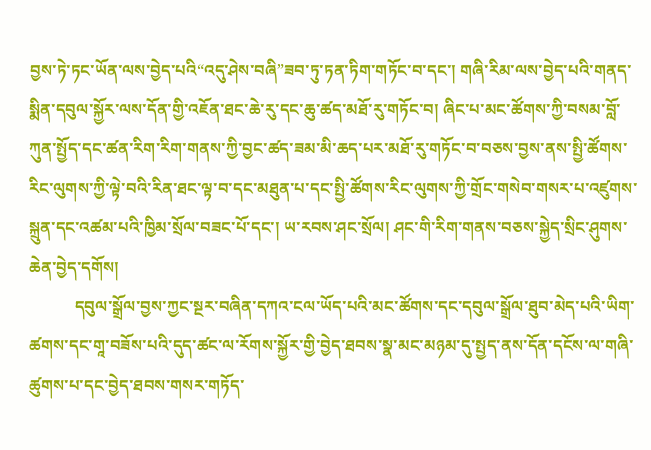བྱས་ཏེ་ཏང་ཡོན་ལས་བྱེད་པའི“འདུ་ཤེས་བཞི”ཟབ་ཏུ་ཏན་ཏིག་གཏོང་བ་དང་། གཞི་རིམ་ལས་བྱེད་པའི་གནད་སྨིན་དབུལ་སྐྱོར་ལས་དོན་གྱི་འཇོན་ཐང་ཆེ་རུ་དང་ཆུ་ཚད་མཐོ་རུ་གཏོང་བ། ཞིང་པ་མང་ཚོགས་ཀྱི་བསམ་བློ་ཀུན་སྤྱོད་དང་ཚན་རིག་རིག་གནས་ཀྱི་བྱང་ཚད་ཟམ་མི་ཆད་པར་མཐོ་རུ་གཏོང་བ་བཅས་བྱས་ནས་སྤྱི་ཚོགས་རིང་ལུགས་ཀྱི་ལྟེ་བའི་རིན་ཐང་ལྟ་བ་དང་མཐུན་པ་དང་སྤྱི་ཚོགས་རིང་ལུགས་ཀྱི་གྲོང་གསེབ་གསར་པ་འཛུགས་སྐྲུན་དང་འཚམ་པའི་ཁྱིམ་སྲོལ་བཟང་པོ་དང་། ཡ་རབས་ཤང་སྲོལ། ཤང་གི་རིག་གནས་བཅས་སྐྱེད་སྲིང་ཤུགས་ཆེན་བྱེད་དགོས།
           དབུལ་སྒྲོལ་བྱས་ཀྱང་སྔར་བཞིན་དཀའ་ངལ་ཡོད་པའི་མང་ཚོགས་དང་དབུལ་སྒྲོལ་ཐུབ་མེད་པའི་ཡིག་ཚགས་དང་གཱ་བཟོས་པའི་དུད་ཚང་ལ་རོགས་སྐྱོར་གྱི་བྱེད་ཐབས་སྣ་མང་མཉམ་དུ་སྤྱད་ནས་དོན་དངོས་ལ་གཞི་ཚུགས་པ་དང་བྱེད་ཐབས་གསར་གཏོད་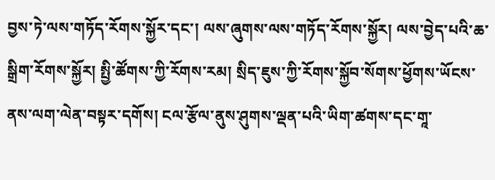བྱས་ཏེ་ལས་གཏོད་རོགས་སྐྱོར་དང་། ལས་ཞུགས་ལས་གཏོད་རོགས་སྐྱོར། ལས་བྱེད་པའི་ཆ་སྒྲིག་རོགས་སྐྱོར། སྤྱི་ཚོགས་ཀྱི་རོགས་རམ། སྲིད་ཇུས་ཀྱི་རོགས་སྐྱོབ་སོགས་ཕྱོགས་ཡོངས་ནས་ལག་ལེན་བསྟར་དགོས། ངལ་རྩོལ་ནུས་ཤུགས་ལྡན་པའི་ཡིག་ཚགས་དང་གཱ་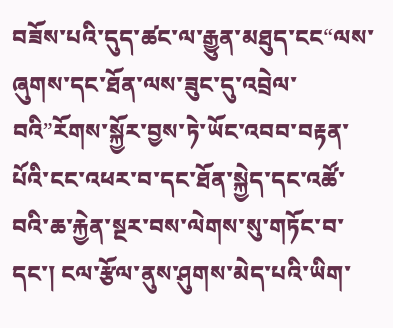བཟོས་པའི་དུད་ཚང་ལ་རྒྱུན་མཐུད་ངང“ལས་ཞུགས་དང་ཐོན་ལས་ཟུང་དུ་འབྲེལ་བའི”རོགས་སྐྱོར་བྱས་ཏེ་ཡོང་འབབ་བརྟན་པོའི་ངང་འཕར་བ་དང་ཐོན་སྐྱེད་དང་འཚོ་བའི་ཆ་རྐྱེན་སྔར་བས་ལེགས་སུ་གཏོང་བ་དང་། ངལ་རྩོལ་ནུས་ཤུགས་མེད་པའི་ཡིག་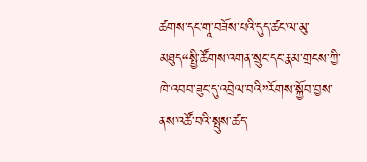ཚགས་དང་གཱ་བཟོས་པའི་དུད་ཚང་ལ་མུ་མཐུད“སྤྱི་ཚོགས་འགན་སྲུང་དང་རྣམ་གྲངས་ཀྱི་ཁེ་འབབ་ཟུང་དུ་འབྲེལ་བའི”རོགས་སྐྱོབ་བྱས་ནས་འཚོ་བའི་སྤུས་ཚད་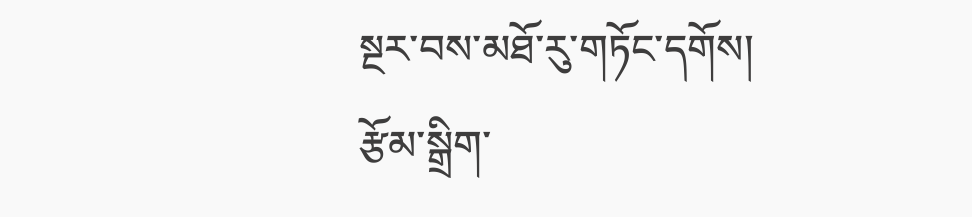སྔར་བས་མཐོ་རུ་གཏོང་དགོས།
རྩོམ་སྒྲིག་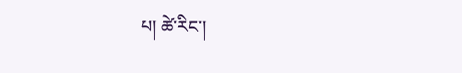པ། ཚེ་རིང་།